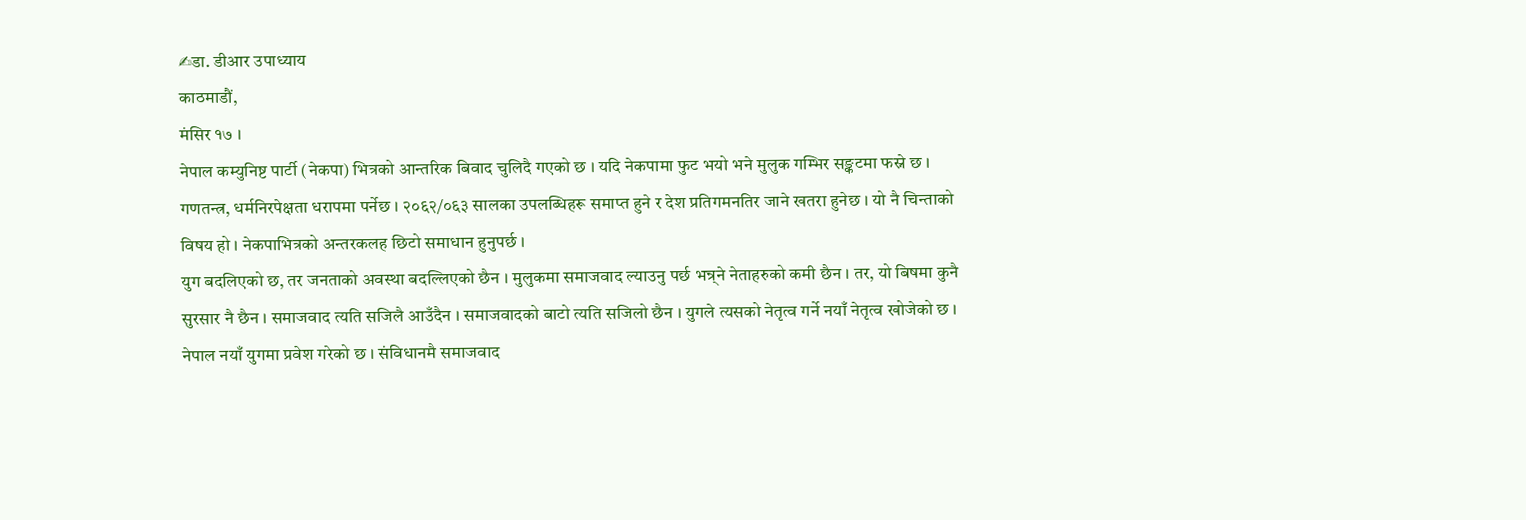✍डा. डीआर उपाध्याय
काठमाडौं,
मंसिर १७ ।
नेपाल कम्युनिष्ट पार्टी (नेकपा) भित्रको आन्तरिक बिवाद चुलिदै गएको छ । यदि नेकपामा फुट भयो भने मुलुक गम्भिर सङ्कटमा फस्ने छ । गणतन्त्र, धर्मनिरपेक्षता धरापमा पर्नेछ । २०६२/०६३ सालका उपलब्धिहरू समाप्त हुने र देश प्रतिगमनतिर जाने खतरा हुनेछ । यो नै चिन्ताको विषय हो । नेकपाभित्रको अन्तरकलह छिटो समाधान हुनुपर्छ ।
युग बदलिएको छ, तर जनताको अवस्था बदल्लिएको छैन । मुलुकमा समाजवाद ल्याउनु पर्छ भन्र्ने नेताहरुको कमी छैन । तर, यो बिषमा कुनै सुरसार नै छैन । समाजवाद त्यति सजिलै आउँदैन । समाजवादको बाटो त्यति सजिलो छैन । युगले त्यसको नेतृत्व गर्ने नयाँ नेतृत्व खोजेको छ । नेपाल नयाँ युगमा प्रवेश गरेको छ । संविधानमै समाजवाद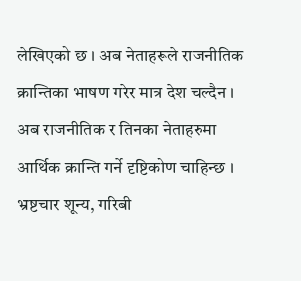लेखिएको छ । अब नेताहरूले राजनीतिक क्रान्तिका भाषण गरेर मात्र देश चल्दैन ।
अब राजनीतिक र तिनका नेताहरुमा आर्थिक क्रान्ति गर्ने दृष्टिकोण चाहिन्छ । भ्रष्टचार शून्य, गरिबी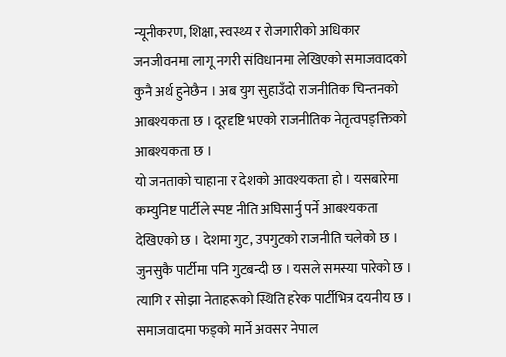न्यूनीकरण, शिक्षा, स्वस्थ्य र रोजगारीको अधिकार जनजीवनमा लागू नगरी संविधानमा लेखिएको समाजवादको कुनै अर्थ हुनेछैन । अब युग सुहाउँदो राजनीतिक चिन्तनको आबश्यकता छ । दूरदृष्टि भएको राजनीतिक नेतृत्वपङ्क्तिको आबश्यकता छ ।
यो जनताको चाहाना र देशको आवश्यकता हो । यसबारेमा कम्युनिष्ट पार्टीले स्पष्ट नीति अघिसार्नु पर्ने आबश्यकता देखिएको छ । देशमा गुट, उपगुटको राजनीति चलेको छ । जुनसुकै पार्टीमा पनि गुटबन्दी छ । यसले समस्या पारेको छ । त्यागि र सोझा नेताहरूको स्थिति हरेक पार्टीभित्र दयनीय छ । समाजवादमा फड्को मार्ने अवसर नेपाल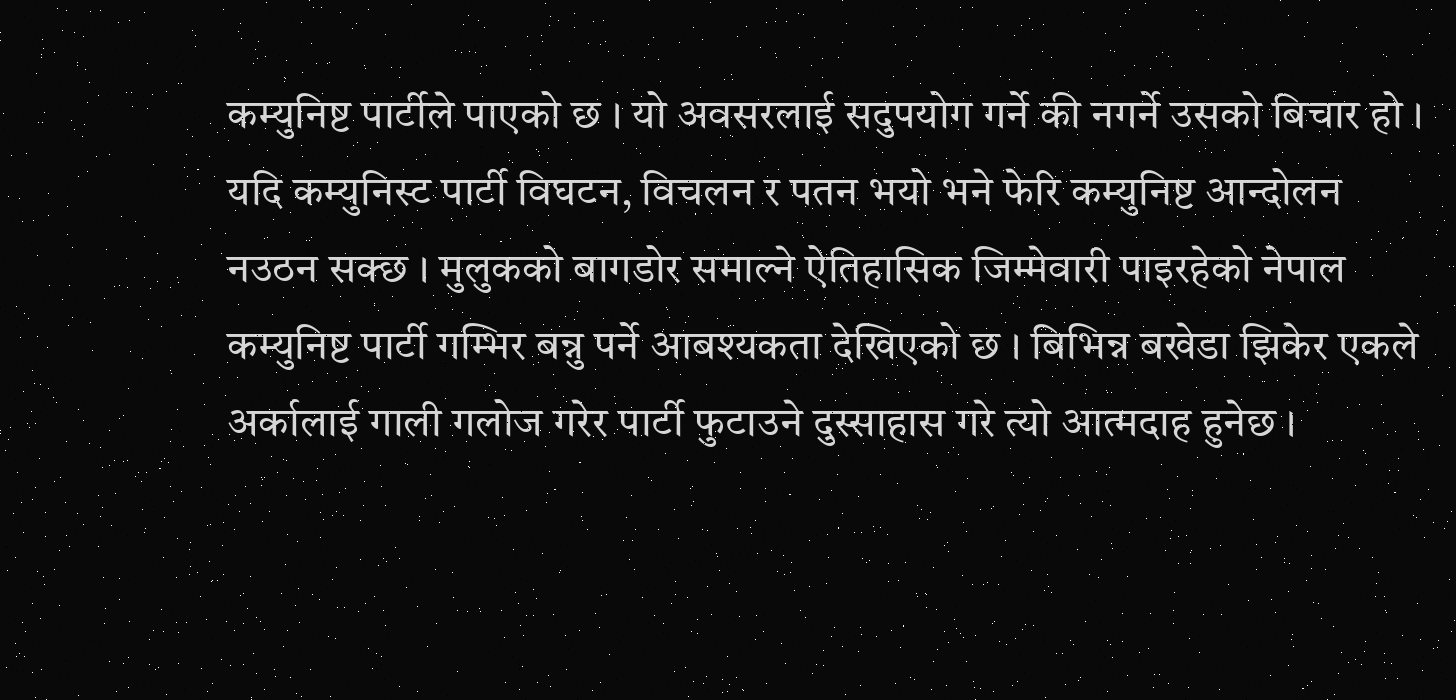कम्युनिष्ट पार्टीले पाएको छ । यो अवसरलाई सदुपयोग गर्ने की नगर्ने उसको बिचार हो ।
यदि कम्युनिस्ट पार्टी विघटन, विचलन र पतन भयो भने फेरि कम्युनिष्ट आन्दोलन नउठन सक्छ । मुलुकको बागडोर समाल्ने ऐतिहासिक जिम्मेवारी पाइरहेको नेपाल कम्युनिष्ट पार्टी गम्भिर बन्नु पर्ने आबश्यकता देखिएको छ । बिभिन्न बखेडा झिकेर एकले अर्कालाई गाली गलोज गरेर पार्टी फुटाउने दुस्साहास गरे त्यो आत्मदाह हुनेछ ।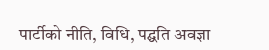पार्टीको नीति, विधि, पद्घति अवज्ञा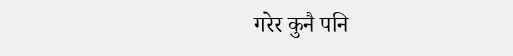गरेर कुनै पनि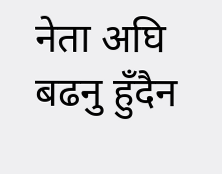नेता अघि बढनु हुँदैन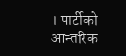। पार्टीको आन्तरिक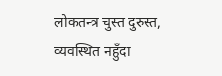लोकतन्त्र चुस्त दुरुस्त, व्यवस्थित नहुँदा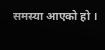समस्या आएको हो ।